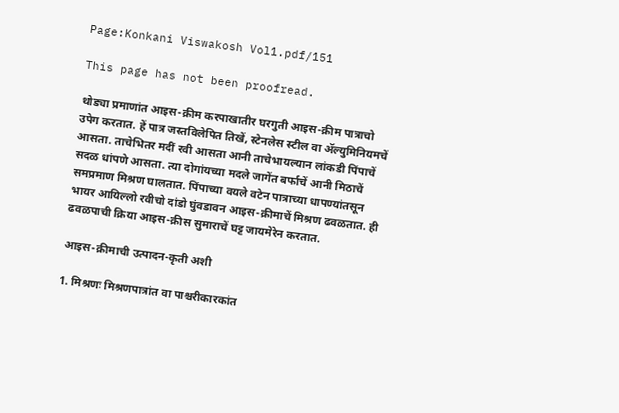Page:Konkani Viswakosh Vol1.pdf/151

This page has not been proofread.

थोड्या प्रमाणांत आइस-क्रीम करपाखातीर घरगुती आइस-क्रीम पात्राचो उपेग करतात. हें पात्र जस्तविलेपित तिखें, स्टेनलेस स्टील वा ॲल्युमिनियमचें आसता. ताचेभितर मदीं रवी आसता आनी ताचेभायल्यान लांकडी पिंपाचें सदळ धांपणे आसता. त्या दोगांयच्या मदले जागेंत बर्फाचें आनी मिठाचें समप्रमाण मिश्रण घालतात. पिंपाच्या वयले वटेन पात्राच्या धापण्यांतसून भायर आयिल्लो रवीचो दांडो घुंवडावन आइस-क्रीमाचें मिश्रण ढवळतात. ही ढवळपाची क्रिया आइस-क्रीस सुमाराचें घट्ट जायमेरेन करतात.

आइस-क्रीमाची उत्पादन-कृती अशी

1. मिश्रणः मिश्रणपात्रांत वा पाश्चरीकारकांत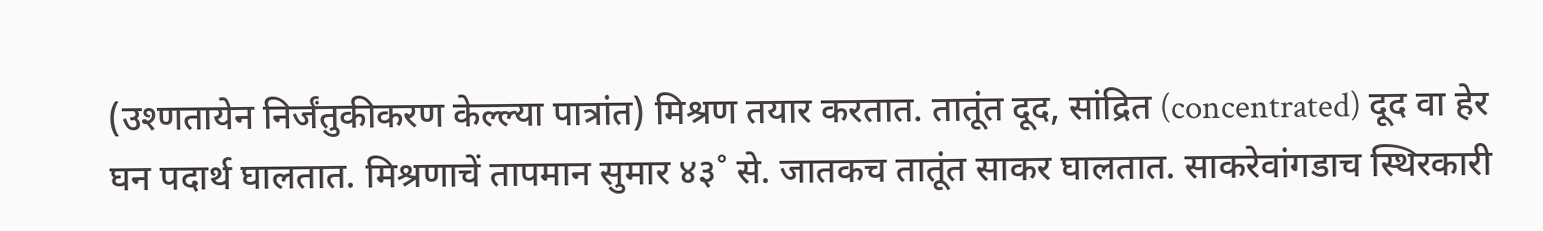(उश्णतायेन निर्जंतुकीकरण केल्ल्या पात्रांत) मिश्रण तयार करतात. तातूंत दूद, सांद्रित (concentrated) दूद वा हेर घन पदार्थ घालतात. मिश्रणाचें तापमान सुमार ४३˚ से. जातकच तातूंत साकर घालतात. साकरेवांगडाच स्थिरकारी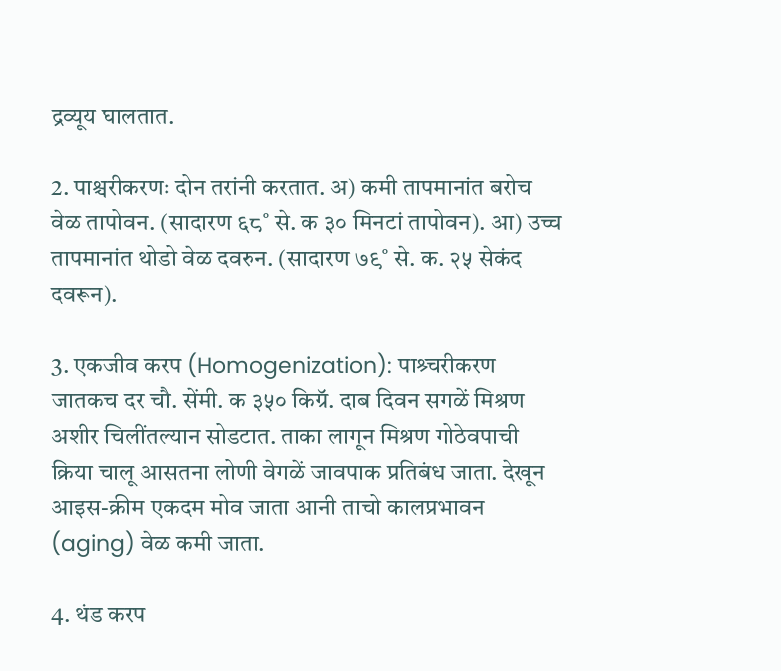द्रव्यूय घालतात.

2. पाश्चरीकरणः दोन तरांनी करतात. अ) कमी तापमानांत बरोच वेळ तापोवन. (सादारण ६८˚ से. क ३० मिनटां तापोवन). आ) उच्च तापमानांत थोडो वेळ दवरुन. (सादारण ७९˚ से. क. २५ सेकंद दवरून).

3. एकजीव करप (Homogenization): पाश्र्चरीकरण जातकच दर चौ. सेंमी. क ३५० किग्रॅ. दाब दिवन सगळें मिश्रण अशीर चिलींतल्यान सोडटात. ताका लागून मिश्रण गोठेवपाची क्रिया चालू आसतना लोणी वेगळें जावपाक प्रतिबंध जाता. देखून आइस-क्रीम एकदम मोव जाता आनी ताचो कालप्रभावन (aging) वेळ कमी जाता.

4. थंड करप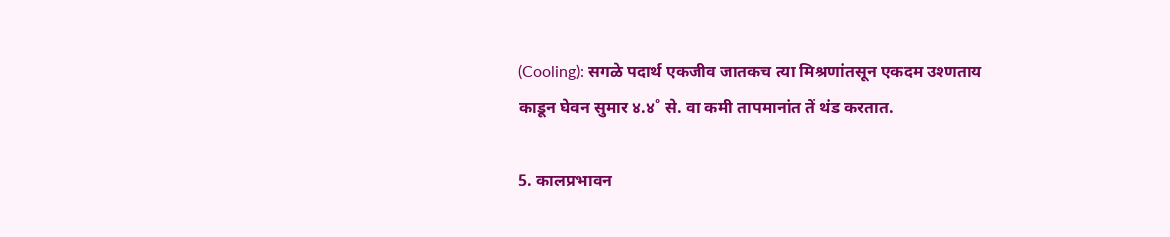(Cooling): सगळे पदार्थ एकजीव जातकच त्या मिश्रणांतसून एकदम उश्णताय काडून घेवन सुमार ४.४˚ से. वा कमी तापमानांत तें थंड करतात.

5. कालप्रभावन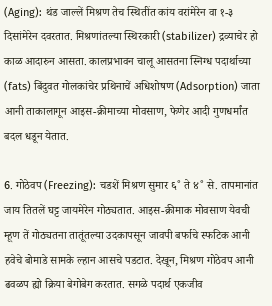(Aging): थंड जाल्लें मिश्रण तेच स्थितींत कांय वरांमेरेन वा १-३ दिसांमेरेन दवरतात. मिश्रणांतल्या स्थिरकारी (stabilizer) द्रव्याचेर हो काळ आदारुन आसता. कालप्रभावन चालू आसतना स्निग्ध पदार्थाच्या (fats) बिंदुवत गोलकांचेर प्रथिनाचें अधिशोषण (Adsorption) जाता आनी ताकालागून आइस-क्रीमाच्या मोवसाण, फेणेर आदी गुणधर्मांत बदल धडून येतात.

6. गोठेवप (Freezing): चडशें मिश्रण सुमार ६˚ ते ४˚ से. तापमानांत जाय तितलें घट्ट जायमेरेन गोठ्यतात. आइस-क्रीमाक मोवसाण येवची म्हूण तें गोठ्यतना तातूंतल्या उदकापसून जावपी बर्फाचे स्फटिक आनी हवेचे बोमाडे सामके ल्हान आसचे पडटात. देखून, मिश्रण गोठेवप आनी ढवळप ह्यो क्रिया बेगोबेग करतात. सगळे पदार्थ एकजीव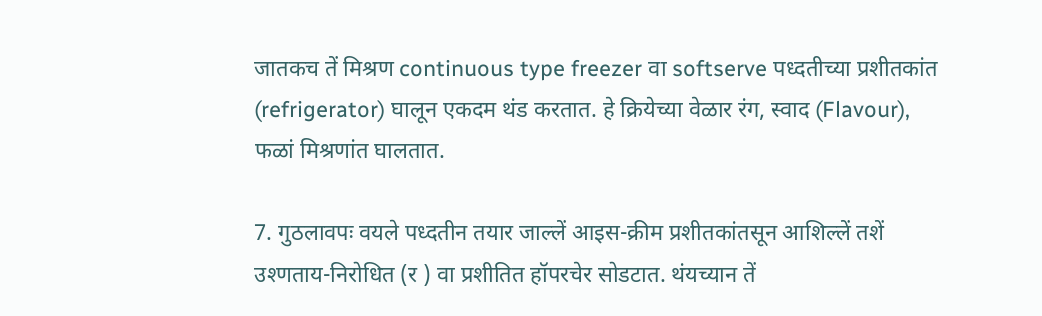जातकच तें मिश्रण continuous type freezer वा softserve पध्दतीच्या प्रशीतकांत (refrigerator) घालून एकदम थंड करतात. हे क्रियेच्या वेळार रंग, स्वाद (Flavour), फळां मिश्रणांत घालतात.

7. गुठलावपः वयले पध्दतीन तयार जाल्लें आइस-क्रीम प्रशीतकांतसून आशिल्लें तशें उश्णताय-निरोधित (र ) वा प्रशीतित हॉपरचेर सोडटात. थंयच्यान तें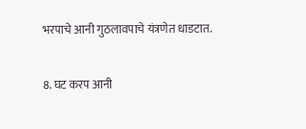भरपाचे आनी गुठलावपाचे यंत्रणेत धाडटात.

8. घट करप आनी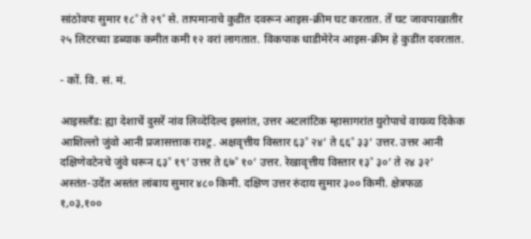सांठोवपः सुमार १८˚ ते २९˚ से. तापमानाचे कुडींत दवरून आइस-क्रीम घट करतात. तें घट जावपाखातीर २५ लिटरच्या डब्याक कमीत कमी १२ वरां लागतात. विकपाक धाडीमेरेन आइस-क्रीम हे कुडींत दवरतात.

- कों. वि. सं. मं.

आइसलँड: ह्या देशाचें दुसरें नांव लिव्देदिल्द इस्लांत, उत्तर अटलांटिक म्हासागरांत युरोपाचे वायव्य दिकेक आशिल्लो जुंवो आनी प्रजासत्ताक राश्ट्र. अक्षवृत्तीय विस्तार ६३˚ २४’ ते ६६˚ ३३’ उत्तर. उत्तर आनी दक्षिणेवटेनचे जुंवे धरून ६३˚ १९’ उत्तर ते ६७˚ १०’ उत्तर. रेखावृत्तीय विस्तार १३˚ ३०’ ते २४ ३२’ अस्तंत-उदेंत अस्तंत लांबाय सुमार ४८० किमी. दक्षिण उत्तर रुंदाय सुमार ३०० किमी. क्षेत्रफळ १,०३,१००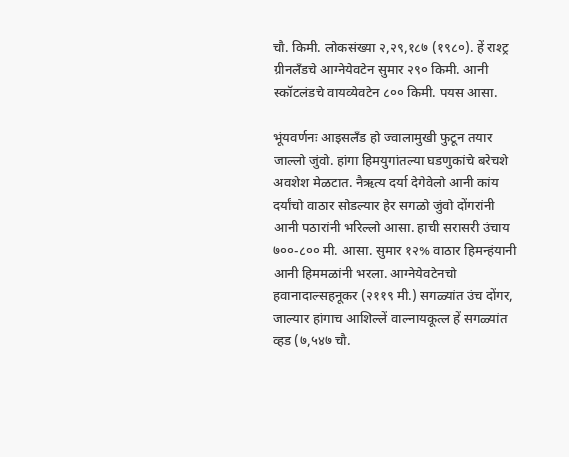चौ. किमी. लोकसंख्या २,२९,१८७ (१९८०). हें राश्ट्र ग्रीनलँडचे आग्नेयेवटेन सुमार २९० किमी. आनी स्कॉटलंडचे वायव्येवटेन ८०० किमी. पयस आसा.

भूंयवर्णनः आइसलँड हो ज्वालामुखी फुटून तयार जाल्लो जुंवो. हांगा हिमयुगांतल्या घडणुकांचे बरेचशे अवशेश मेळटात. नैऋत्य दर्या देगेवेलो आनी कांय दर्यांचो वाठार सोडल्यार हेर सगळो जुंवो दोंगरांनी आनी पठारांनी भरिल्लो आसा. हाची सरासरी उंचाय ७००-८०० मी. आसा. सुमार १२% वाठार हिमन्हंयानी आनी हिममळांनी भरला. आग्नेयेवटेनचो हवानादाल्सहनूकर (२११९ मी.) सगळ्यांत उंच दोंगर, जाल्यार हांगाच आशिल्लें वाल्नायकूत्ल हें सगळ्यांत व्हड (७,५४७ चौ.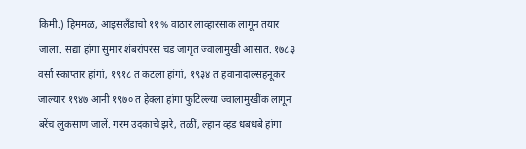किमी.) हिममळ, आइसलँडाचो ११% वाठार लाव्हारसाक लागून तयार जाला. सद्या हांगा सुमार शंबरांपरस चड जागृत ज्वालामुखी आसात. १७८३ वर्सा स्काप्तार हांगां, १९१८ त कटला हांगां, १९३४ त हवानादाल्सहनूकर जाल्यार १९४७ आनी १९७० त हेक्ला हांगा फुटिल्ल्या ज्वालामुखींक लागून बरेंच लुकसाण जालें. गरम उदकाचे झरे, तळीं, ल्हान व्हड धबधबे हांगा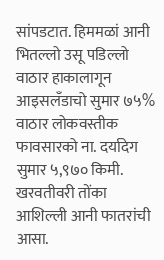सांपडटात. हिममळां आनी भितल्लो उसू पडिल्लो वाठार हाकालागून आइसलँडाचो सुमार ७५% वाठार लोकवस्तीक फावसारको ना. दर्यादेग सुमार ५,९७० किमी. खरवतीवरी तोंका आशिल्ली आनी फातरांची आसा.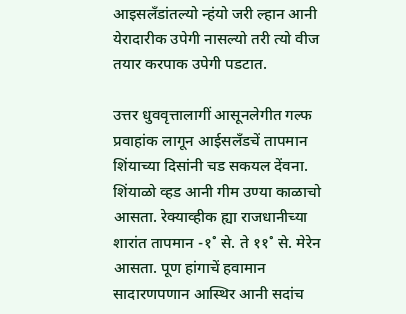आइसलँडांतल्यो न्हंयो जरी ल्हान आनी येरादारीक उपेगी नासल्यो तरी त्यो वीज तयार करपाक उपेगी पडटात.

उत्तर धुववृत्तालागीं आसूनलेगीत गल्फ प्रवाहांक लागून आईसलँडचें तापमान शिंयाच्या दिसांनी चड सकयल देंवना. शिंयाळो व्हड आनी गीम उण्या काळाचो आसता. रेक्याव्हीक ह्या राजधानीच्या शारांत तापमान -१˚ से. ते ११˚ से. मेरेन आसता. पूण हांगाचें हवामान सादारणपणान आस्थिर आनी सदांच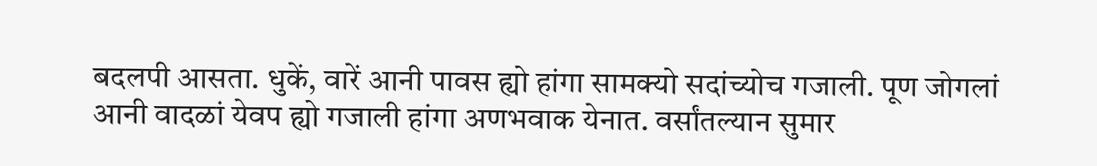बदलपी आसता. धुकें, वारें आनी पावस ह्यो हांगा सामक्यो सदांच्योच गजाली. पूण जोगलां आनी वादळां येवप ह्यो गजाली हांगा अणभवाक येनात. वर्सांतल्यान सुमार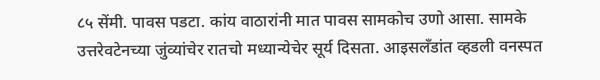८५ सेंमी. पावस पडटा. कांय वाठारांनी मात पावस सामकोच उणो आसा. सामके उत्तरेवटेनच्या जुंव्यांचेर रातचो मध्यान्येचेर सूर्य दिसता. आइसलँडांत व्हडली वनस्पत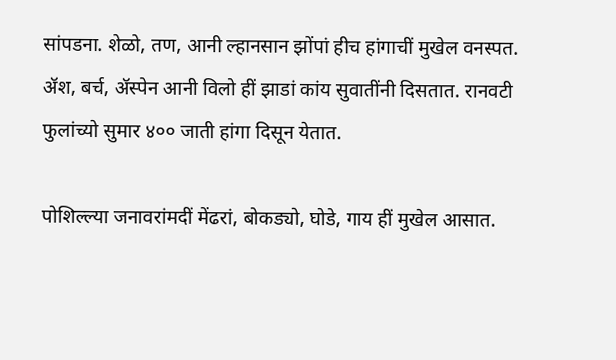सांपडना. शेळो, तण, आनी ल्हानसान झोंपां हीच हांगाचीं मुखेल वनस्पत. ॲश, बर्च, ॲस्पेन आनी विलो हीं झाडां कांय सुवातींनी दिसतात. रानवटी फुलांच्यो सुमार ४०० जाती हांगा दिसून येतात.

पोशिल्ल्या जनावरांमदीं मेंढरां, बोकड्यो, घोडे, गाय हीं मुखेल आसात.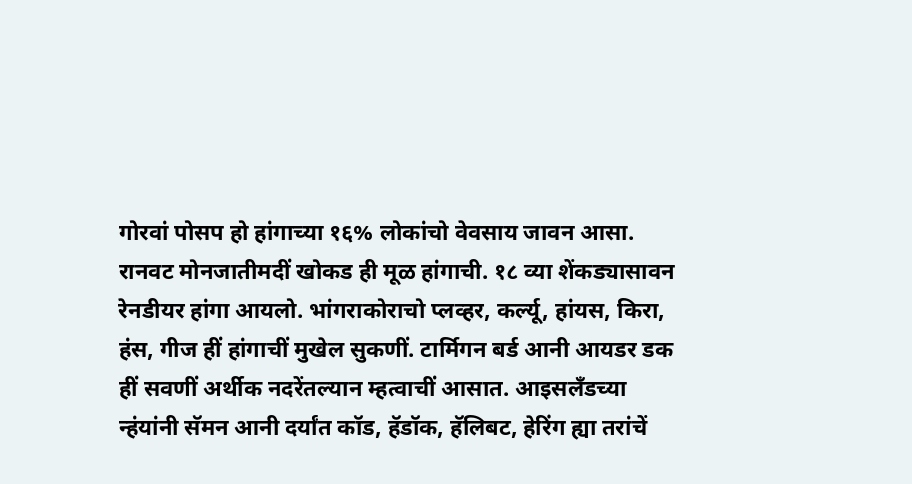गोरवां पोसप हो हांगाच्या १६% लोकांचो वेवसाय जावन आसा. रानवट मोनजातीमदीं खोकड ही मूळ हांगाची. १८ व्या शेंकड्यासावन रेनडीयर हांगा आयलो. भांगराकोराचो प्लव्हर, कर्ल्यू, हांयस, किरा, हंस, गीज हीं हांगाचीं मुखेल सुकणीं. टार्मिगन बर्ड आनी आयडर डक हीं सवणीं अर्थीक नदरेंतल्यान म्हत्वाचीं आसात. आइसलँडच्या न्हंयांनी सॅमन आनी दर्यांत कॉड, हॅडॉक, हॅलिबट, हेरिंग ह्या तरांचें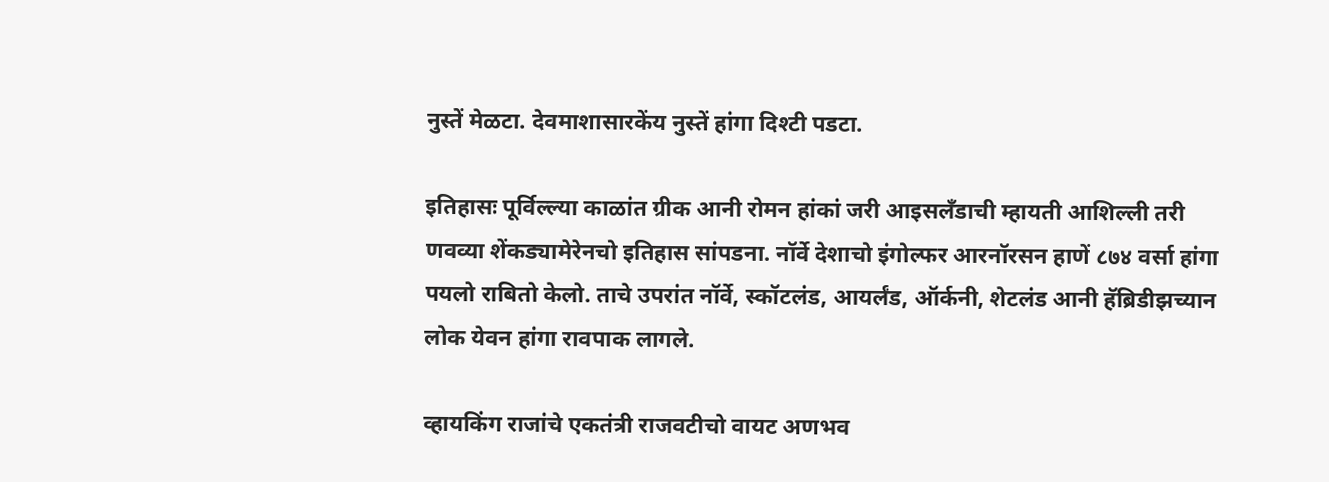नुस्तें मेळटा. देवमाशासारकेंय नुस्तें हांगा दिश्टी पडटा.

इतिहासः पूर्विल्ल्या काळांत ग्रीक आनी रोमन हांकां जरी आइसलँडाची म्हायती आशिल्ली तरी णवव्या शेंकड्यामेरेनचो इतिहास सांपडना. नॉर्वे देशाचो इंगोल्फर आरनॉरसन हाणें ८७४ वर्सा हांगा पयलो राबितो केलो. ताचे उपरांत नॉर्वे, स्कॉटलंड, आयर्लंड, ऑर्कनी, शेटलंड आनी हॅब्रिडीझच्यान लोक येवन हांगा रावपाक लागले.

व्हायकिंग राजांचे एकतंत्री राजवटीचो वायट अणभव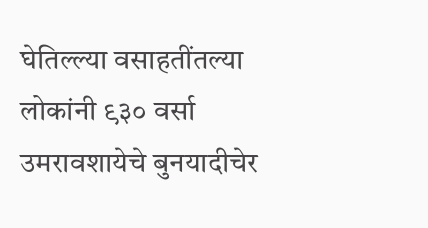घेतिल्ल्या वसाहतींतल्या लोकांनी ९३० वर्सा उमरावशायेचे बुनयादीचेर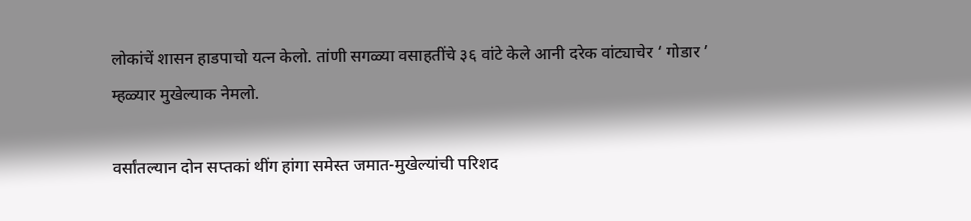लोकांचें शासन हाडपाचो यत्न केलो. तांणी सगळ्या वसाहतींचे ३६ वांटे केले आनी दरेक वांट्याचेर ‘ गोडार ’ म्हळ्यार मुखेल्याक नेमलो.

वर्सांतल्यान दोन सप्तकां थींग हांगा समेस्त जमात-मुखेल्यांची परिशद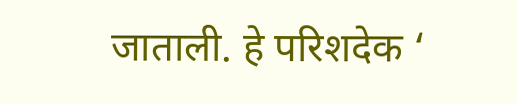जाताली. हे परिशदेक ‘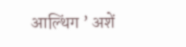आल्थिंग ’ अशें